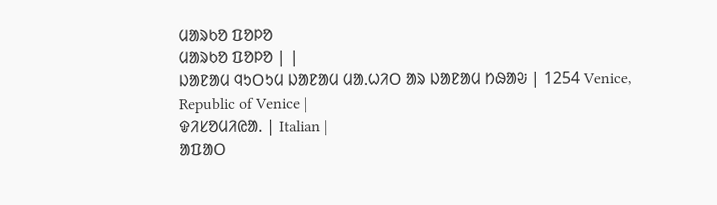ᱢᱟᱨᱠᱚ ᱯᱚᱞᱚ
ᱢᱟᱨᱠᱚ ᱯᱚᱞᱚ | |
ᱡᱟᱱᱟᱢ ᱧᱩᱛᱩᱢ ᱡᱟᱱᱟᱢ ᱢᱟᱹᱦᱤᱛ ᱟᱨ ᱡᱟᱱᱟᱢ ᱴᱷᱟᱶ | 1254 Venice, Republic of Venice |
ᱫᱤᱥᱚᱢᱤᱭᱟᱹ | Italian |
ᱟᱯᱟᱛ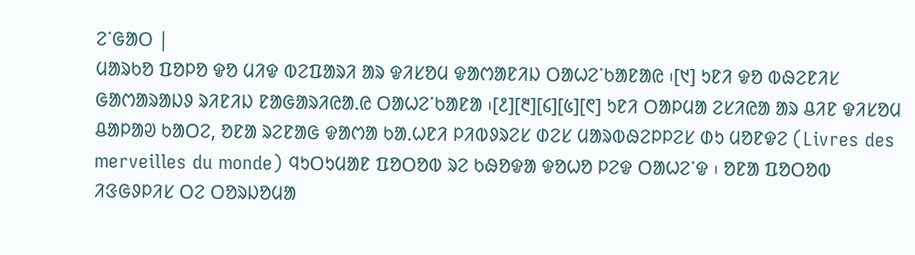ᱮᱸᱜᱟᱛ |
ᱢᱟᱨᱠᱚ ᱯᱚᱞᱚ ᱫᱚ ᱢᱤᱫ ᱵᱮᱯᱟᱨᱤ ᱟᱨ ᱫᱤᱥᱚᱢ ᱫᱟᱬᱟᱱᱤᱡ ᱛᱟᱦᱮᱸᱠᱟᱱᱟᱭ ᱾[᱑] ᱩᱱᱤ ᱫᱚ ᱵᱷᱮᱱᱤᱥ ᱜᱟᱬᱟᱨᱟᱡᱽ ᱨᱤᱱᱤᱡ ᱱᱟᱜᱟᱨᱤᱭᱟᱹᱭ ᱛᱟᱦᱮᱸᱠᱟᱱᱟ ᱾[᱒][᱓][᱔][᱕][᱖] ᱩᱱᱤ ᱛᱟᱞᱢᱟ ᱮᱥᱤᱭᱟ ᱟᱨ ᱪᱤᱱ ᱫᱤᱥᱚᱢ ᱪᱟᱞᱟᱣ ᱠᱟᱛᱮ, ᱚᱱᱟ ᱨᱮᱱᱟᱜ ᱫᱟᱬᱟ ᱠᱟᱹᱦᱱᱤ ᱞᱤᱵᱽᱨᱮᱥ ᱰᱮᱥ ᱢᱟᱨᱵᱷᱮᱞᱞᱮᱥ ᱰᱩ ᱢᱚᱱᱫᱮ (Livres des merveilles du monde) ᱧᱩᱛᱩᱢᱟᱱ ᱯᱚᱛᱚᱵ ᱨᱮ ᱠᱷᱚᱫᱟ ᱫᱚᱦᱚ ᱞᱮᱫ ᱛᱟᱦᱮᱸᱫ ᱾ ᱚᱱᱟ ᱯᱚᱛᱚᱵ ᱤᱝᱜᱽᱞᱤᱥ ᱛᱮ ᱛᱚᱨᱡᱚᱢᱟ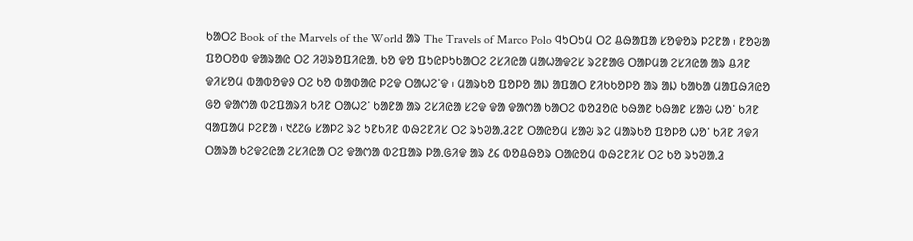ᱠᱟᱛᱮ Book of the Marvels of the World ᱟᱨ The Travels of Marco Polo ᱧᱩᱛᱩᱢ ᱛᱮ ᱪᱷᱟᱯᱟ ᱥᱚᱫᱚᱨ ᱞᱮᱱᱟ ᱾ ᱱᱚᱶᱟ ᱯᱚᱛᱚᱵ ᱫᱟᱨᱟᱭ ᱛᱮ ᱤᱣᱨᱚᱯᱤᱭᱟᱹ ᱠᱚ ᱫᱚ ᱯᱩᱭᱞᱩᱠᱟᱛᱮ ᱮᱥᱤᱭᱟ ᱢᱟᱦᱟᱫᱮᱥ ᱨᱮᱱᱟᱜ ᱛᱟᱞᱢᱟ ᱮᱥᱤᱭᱟ ᱟᱨ ᱪᱤᱱ ᱫᱤᱥᱚᱢ ᱵᱟᱵᱚᱫᱽ ᱛᱮ ᱠᱚ ᱵᱟᱰᱟᱭ ᱞᱮᱫ ᱛᱟᱦᱮᱸᱫ ᱾ ᱢᱟᱨᱠᱚ ᱯᱚᱞᱚ ᱟᱡ ᱟᱯᱟᱛ ᱱᱤᱠᱠᱚᱞᱚ ᱟᱨ ᱟᱡ ᱠᱟᱠᱟ ᱢᱟᱯᱷᱤᱭᱚ ᱜᱚ ᱫᱟᱬᱟ ᱵᱮᱯᱟᱨᱤ ᱠᱤᱱ ᱛᱟᱦᱮᱸ ᱠᱟᱱᱟ ᱟᱨ ᱮᱥᱤᱭᱟ ᱥᱮᱫ ᱫᱟ ᱫᱟᱬᱟ ᱠᱟᱛᱮ ᱵᱚᱲᱚᱭ ᱠᱷᱟᱱ ᱠᱷᱟᱱ ᱥᱟᱶ ᱦᱚᱸ ᱠᱤᱱ ᱧᱟᱯᱟᱢ ᱞᱮᱱᱟ ᱾ ᱑᱒᱗᱙ ᱥᱟᱞᱮ ᱨᱮ ᱩᱱᱠᱤᱱ ᱵᱷᱮᱱᱤᱥ ᱛᱮ ᱨᱩᱣᱟᱹᱲᱮᱱ ᱛᱟᱭᱚᱢ ᱥᱟᱶ ᱨᱮ ᱢᱟᱨᱠᱚ ᱯᱚᱞᱚ ᱦᱚᱸ ᱠᱤᱱ ᱤᱫᱤ ᱛᱟᱨᱟ ᱠᱮᱫᱮᱭᱟ ᱮᱥᱤᱭᱟ ᱛᱮ ᱫᱟᱬᱟ ᱵᱮᱯᱟᱨ ᱞᱟᱹᱜᱤᱫ ᱟᱨ ᱒᱔ ᱵᱚᱪᱷᱚᱨ ᱛᱟᱭᱚᱢ ᱵᱷᱮᱱᱤᱥ ᱛᱮ ᱠᱚ ᱨᱩᱣᱟᱹᱲ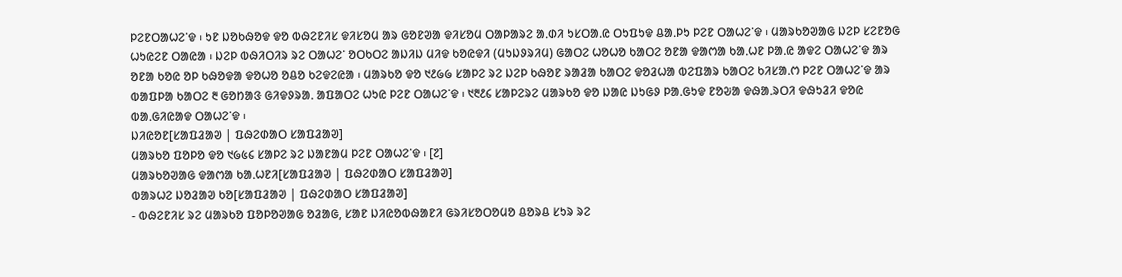ᱞᱮᱱᱛᱟᱦᱮᱸᱫ ᱾ ᱩᱱ ᱡᱚᱠᱷᱚᱫ ᱫᱚ ᱵᱷᱮᱱᱤᱥ ᱫᱤᱥᱚᱢ ᱟᱨ ᱜᱚᱱᱣᱟ ᱫᱤᱥᱚᱢ ᱛᱟᱞᱟᱨᱮ ᱟᱹᱰᱤ ᱩᱥᱛᱟᱹᱭ ᱛᱩᱯᱩᱫ ᱪᱟᱹᱞᱩ ᱞᱮᱱ ᱛᱟᱦᱮᱸᱫ ᱾ ᱢᱟᱨᱠᱚᱣᱟᱜ ᱡᱮᱞ ᱥᱮᱱᱚᱜ ᱦᱩᱭᱮᱱ ᱛᱟᱭᱟ ᱾ ᱡᱮᱞ ᱵᱷᱤᱛᱤᱨ ᱨᱮ ᱛᱟᱦᱮᱸ ᱚᱛᱠᱛᱮ ᱟᱡᱤᱡ ᱢᱤᱫ ᱠᱚᱭᱫᱤ (ᱢᱩᱡᱽᱨᱤᱢ) ᱜᱟᱛᱮ ᱦᱚᱦᱚ ᱠᱟᱛᱮ ᱚᱱᱟ ᱫᱟᱬᱟ ᱠᱟᱹᱦᱱ ᱞᱟᱹᱭ ᱟᱫᱮ ᱛᱟᱦᱮᱸᱫ ᱟᱨ ᱚᱱᱟ ᱠᱚᱭ ᱚᱞ ᱠᱷᱚᱫᱟ ᱫᱚᱦᱚ ᱚᱪᱚ ᱠᱮᱫᱮᱭᱟ ᱾ ᱢᱟᱨᱠᱚ ᱫᱚ ᱑᱒᱙᱙ ᱥᱟᱞᱮ ᱨᱮ ᱡᱮᱞ ᱠᱷᱚᱱ ᱨᱟᱲᱟ ᱠᱟᱛᱮ ᱫᱚᱲᱦᱟ ᱵᱮᱯᱟᱨ ᱠᱟᱛᱮ ᱠᱤᱥᱟᱹᱬ ᱞᱮᱱ ᱛᱟᱦᱮᱸᱫ ᱟᱨ ᱵᱟᱯᱞᱟ ᱠᱟᱛᱮ ᱓ ᱜᱚᱴᱟᱝ ᱜᱤᱫᱽᱨᱟᱹ ᱟᱯᱟᱛᱮ ᱦᱩᱭ ᱞᱮᱱ ᱛᱟᱦᱮᱸᱫ ᱾ ᱑᱓᱒᱔ ᱥᱟᱞᱮᱨᱮ ᱢᱟᱨᱠᱚ ᱫᱚ ᱡᱟᱭ ᱡᱩᱜᱽ ᱞᱟᱹᱜᱩᱫ ᱱᱚᱶᱟ ᱫᱷᱟᱹᱨᱛᱤ ᱫᱷᱩᱲᱤ ᱫᱚᱭ ᱵᱟᱹᱜᱤᱭᱟᱫ ᱛᱟᱦᱮᱸᱫ ᱾
ᱡᱤᱭᱚᱱ[ᱥᱟᱯᱲᱟᱣ | ᱯᱷᱮᱰᱟᱛ ᱥᱟᱯᱲᱟᱣ]
ᱢᱟᱨᱠᱚ ᱯᱚᱞᱚ ᱫᱚ ᱑᱙᱕᱔ ᱥᱟᱞᱮ ᱨᱮ ᱡᱟᱱᱟᱢ ᱞᱮᱱ ᱛᱟᱦᱮᱸᱫ ᱾ [᱗]
ᱢᱟᱨᱠᱚᱣᱟᱜ ᱫᱟᱬᱟ ᱠᱟᱹᱦᱱᱤ[ᱥᱟᱯᱲᱟᱣ | ᱯᱷᱮᱰᱟᱛ ᱥᱟᱯᱲᱟᱣ]
ᱵᱟᱨᱦᱮ ᱡᱚᱲᱟᱣ ᱠᱚ[ᱥᱟᱯᱲᱟᱣ | ᱯᱷᱮᱰᱟᱛ ᱥᱟᱯᱲᱟᱣ]
- ᱵᱷᱮᱱᱤᱥ ᱨᱮ ᱢᱟᱨᱠᱚ ᱯᱚᱞᱚᱣᱟᱜ ᱚᱲᱟᱜ, ᱥᱟᱱ ᱡᱤᱭᱚᱵᱷᱟᱱᱤ ᱜᱨᱤᱥᱚᱛᱚᱢᱚ ᱪᱚᱨᱪ ᱥᱩᱨ ᱨᱮ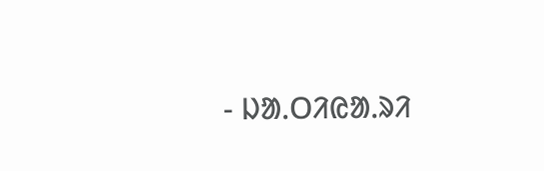- ᱡᱟᱹᱛᱤᱭᱟᱹᱨᱤ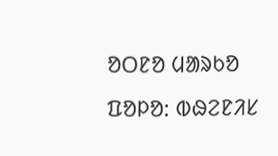ᱚᱛᱱᱚ ᱢᱟᱨᱠᱚ ᱯᱚᱞᱚ: ᱵᱷᱮᱱᱤᱥ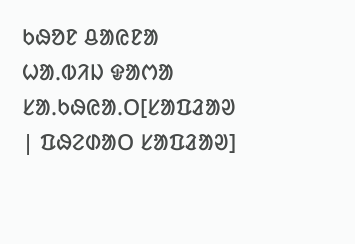ᱠᱷᱚᱱ ᱪᱟᱭᱱᱟ ᱦᱟᱹᱵᱤᱡ ᱫᱟᱬᱟ
ᱥᱟᱹᱠᱷᱭᱟᱹᱛ[ᱥᱟᱯᱲᱟᱣ | ᱯᱷᱮᱰᱟᱛ ᱥᱟᱯᱲᱟᱣ]